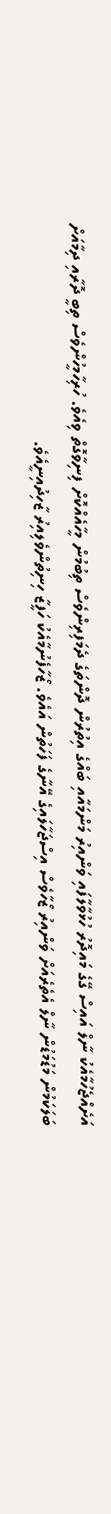އަށެއްޖެހުމާއެކު ނާލް އައިސް ގޭގެ މައިދޮރު ހުޅުވާލާފައި ވަންއިރު މަންމައާއި ބައްގެ އިތުރުން ދޮންތަގެ ދެމަފިރިންވެސް ތިބުމުން މީހާއެއްކޮށް ފިނިވާގޮތް ވިއެވެ. ހުރިހާމީހުންވެސް ތިބީ ދޮރާއި ދިމާއަށް ބަލަކަމުން މަޑުމަޑުން ނާލް އެތެރެއަށް ވަންއިރު ޒޯހާވެސް އިސްޖަހާލައިގެ އޭނާގެ ފަހަތުން އައެވެ. ޒޯހާފެނުމާއެކު ހަފީޒާ ހިނިތުންވެލިއިރު ޒާހިދުއިނީއެވެ.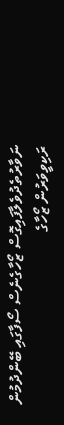ނަވާރުތެދުވެލާފައިގޮސް ޒޯހާގެނެސް ސޯފާގައި ބޭންދުމުން ރަކިވީވަރުން ޒޯހާގެ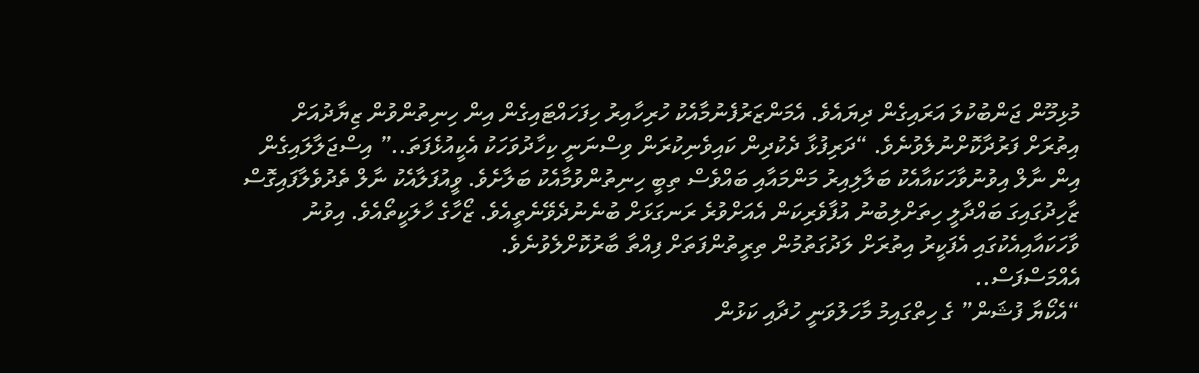މުޅިމޫން ޖަންބުކުލަ އަރައިގެން ދިޔައެވެ. އެމަންޒަރުފެނުމާއެކު ހުރިހާއިރު ހިފަހައްޓައިގެން އިން ހިނިތުންވުން ޒިޔާދުއަށް އިތުރަށް ފަރުދާކޮށްނުލެވުނެވެ. “ދަރިފުޅާ ދެކުދިން ކައިވެނިކުރަން ވިސްނަނީ ކިހާދުވަހަކު އެކީއުޅެފަތަ..” އިސްޖަލާލައިގެން އިން ނާލް އިވުނުވާހަކައާއެކު ބަލާލިއިރު މަންމައާއި ބައްވެސް ތިބީ ހިނިތުންވުމާއެކު ބަލާށެވެ. ވީއުފަލާއެކު ނާލް ތެދުވެލާފައިގޮސް ޒާހިދުގައިގަ ބައްދާލީ ހިތަށްލިބުނު އުފާވެރިކަން އެއަށްވުރެ ރަނގަޅަށް ބުނެނުދެވޭނެތީއެވެ. ޒޯހާގެ ހާލަކީތޯއެވެ. އިވުނު ވާހަކައާއިއެކުގައި އެފަކީރު އިތުރަށް ލަދުގަތުމުން ތިރީތުންފަތަށް ފިއްތާ ބާރުކޮށްލެވުނެވެ.
އެއްމަސްފަސް..
“އެކޯޔާ ފުޝަން” ގެ ހިތްގައިމު މާހަލުވަނީ ހުދާއި ކަޅުން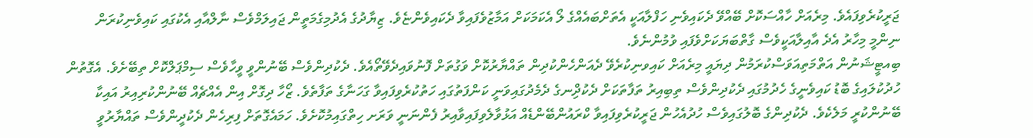ޖަރީކުރެވިފައެވެ. މިރެއަށް ހާއްސަކޮށް ބޭއްވޭ ދެކައިވެނި ހަފްލާއަކީ އެތަށްބައެއްގެ ލޯ އެކަމަކަށް އަމާޒުވެފައިވާ ދެކައިވެންޏެވެ. ޒިޔާދުގެ އެދުމިގެމަތީން ޖައިލަމްވެސް ނާލްއާއި އެކުގައި ކައިވެނިކުރަން ނިންމީ މިހާރު އެދެ އާއިލާއަކީވެސް ގާތްބަޔަކަށްވެފައި ވުމުންނެވެ.
ބިއޓީޝަނުން އަތްމަތިއަވަސްކުރަމުން ދިޔައީ މިރެއަށް ކައިވނިކުރެވޭ ދެއަންހެންކުދިން ތައްޔާރުކޮށް ވަގުތަށް ފޮނުވައިދެވޭތޯއެވެ. ދެކުދިންވެސް ބޭނުންވީ ވީހާވެސް ސިމްޕަލްކޮށް ތިބޭށެވެ. އެގޮތުން ހުދުކުލައިގެ ބޮޑު ކައިވެނީގެ ހެދުމުގައި ދެކުދިންވެސް ތިބިއިރު ތަފާތަކަށް ދެކުދިްނގެ ދެމެދުގައިވަނީ ކަންފަތުގައި ހަތުކުރެވިފައިވާ ގަހަނާގެ ތަފާތެވެ. ޒޯހާ ދިގޮށް އިން އެއްޗެއް ބޭނުންކުރިއިރު އައިކާ ބޭނުންކުރީ މަލެކެވެ. ދެކުދިންގެ ބޮލުގައިވެސް ހުދުއެހުން ޖަރީކުރެވިފައިވާ ކްރައުންބޭންޑެއް އަޅުވާލެވިފައިވާއިރު ފެންނަނީ ވަރަށ ހިތްގައިމުކޮށެވެ. ހަމައެގޮތަށް ފިރިހެން ދެކުދީންވެސް ތައްޔާރުވީ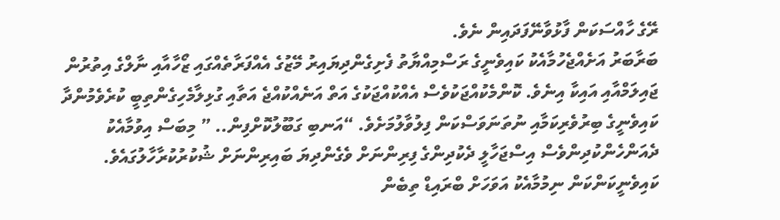ރޭގެ ހާއްސަކަން ފާޅުވާނޭފަދައިން ނެވެ.
ބަރާބަރު އަށެއްޖެހުމާއެކު ކައިވެނީގެ ރަސްމިއްޔާތު ފެށިގެންދިޔައިރު މޭޒުގެ އެއްފަރާތެއްގައި ޒޯހާއާއި ނާލްގެ އިތުރުން ޖައިލަމްއާއި އައިކާ އިނެވެ. ކޮންމެކުއްޖަކުވެސް އެއްކުއްޖަކުގެ އަތް އަނެއްކުއްޖެ އަތާއި ގުޅިލާމެހިގެންތިބީ ކުރެވެމުންދާ ކައިވެނީގެ ބިރުވެރިކަމާއި ނުތަނަވަސްކަން ފިލުވާލުމަށެވެ. “އަނބި ގަބޫލުކޮށްފިން.. ” މިބަސް އިވުމާއެކު ދެއަންހެންކުދިންވެސް އިސްޖަހާލީ ދެކުދިންގެ ފިރިންނަށް ވެގެންދިޔަ ބައިރިންނަށް ޝުކުރުކުރާހާލުގައެވެ.
ކައިވެނީކަންކަން ނިމުމާއެކު އަވަހަށް ބްރައިޑް ތިބެން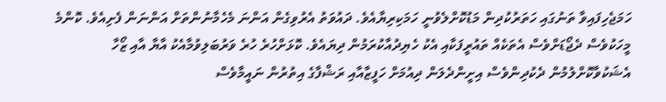ހަމަޖެހިފައިވާ ތަނުގައި ހަތަރުކުދިން މަޑުކޮށްލެވުނީ ހަމަކިރިޔާއެވެ. ދައުވަތު އެރުވިގެން އަންނަ މެހެމާނުންތަށް އަންނަން ފެށިއެވެ. ކޮންމެ މީހަކުވެސް ދެޖޯޑަށްވެސް އެތަކެއް ތައުރީފަކާއި އެކު ހެޔިދުއާކުރަމުން ދިޔައެވެ. ކޮޅަށްހުރެ ހުރެ ވަރުބަލިވުމާއެކު އާޔާ އާއި ޒޯހާ އެޝަކުވާކޮށްލުމުން ދެކުދިންވެސް އިށީންދެލަން ދިއުމަށް ހަފީޒާއާއި ރަޝްފާގެ އިތުރުން ނައީމާވެސް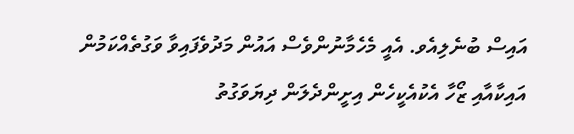އައިސް ބުނެލިއެވ. އެއީ މެހެމާނުންވެސް އައުން މަދުވެފައިވާ ވަގުތެއްކަމުން އައިކާއާއި ޒޯހާ އެކުއެކީހެން އިށީންދެލަން ދިޔަވަގުތު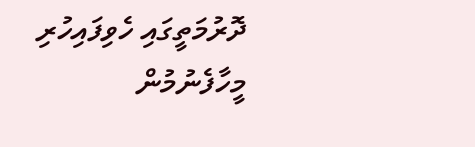ދޮރުމަތީގައި ހެވިފައިހުރި މީހާފެނުމުން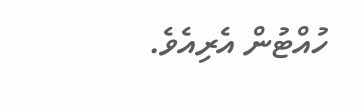ހުއްޓުން އެރިއެވެ.